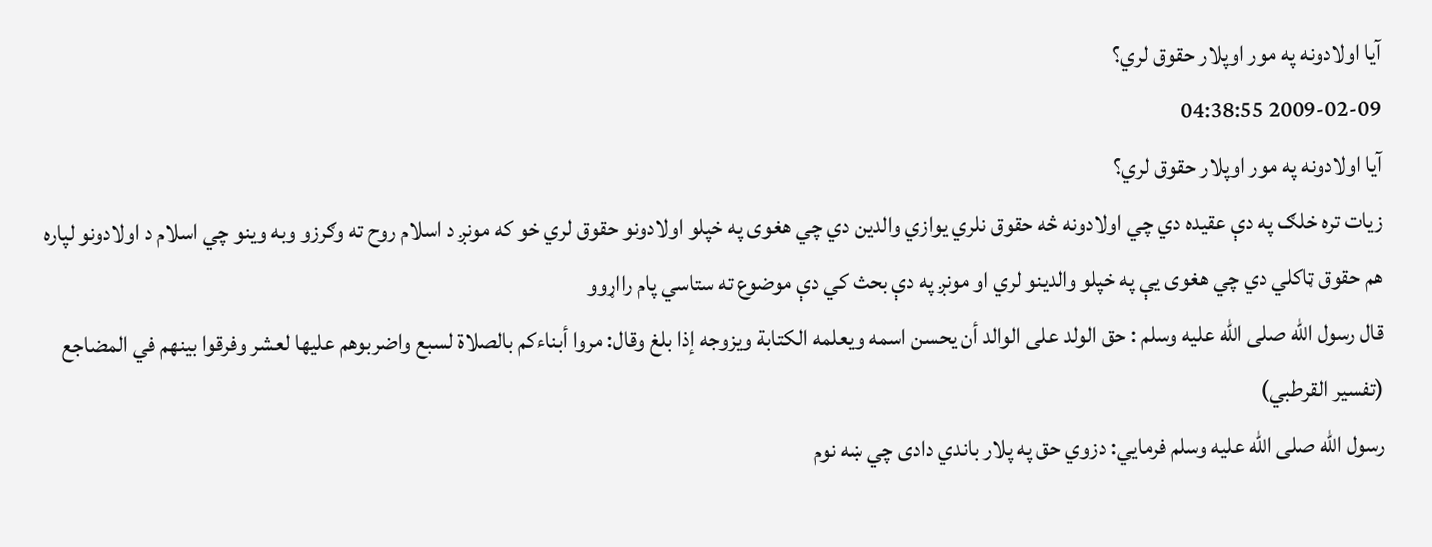آيا اولادونه په مور اوپلار حقوق لري؟
2009-02-09 04:38:55
آيا اولادونه په مور اوپلار حقوق لري؟
زیات تره خلګ په دې عقیده دي چي اولادونه څه حقوق نلري یوازي والدین دي چي هغوی په خپلو اولادونو حقوق لري خو که مونږ د اسلام روح ته وګرزو وبه وینو چي اسلام د اولادونو لپاره هم حقوق ټاکلي دي چي هغوی یې په خپلو والدینو لري او مونږ په دې بحث کي دې موضوع ته ستاسي پام رااړوو
قال رسول الله صلى الله عليه وسلم : حق الولد على الوالد أن يحسن اسمه ويعلمه الكتابة ويزوجه إذا بلغ وقال: مروا أبناءكم بالصلاة لسبع واضربوهم عليها لعشر وفرقوا بينهم في المضاجع (تفسير القرطبي)
رسول الله صلى الله عليه وسلم فرمایي: دزوي حق په پلار باندي دادی چي ښه نوم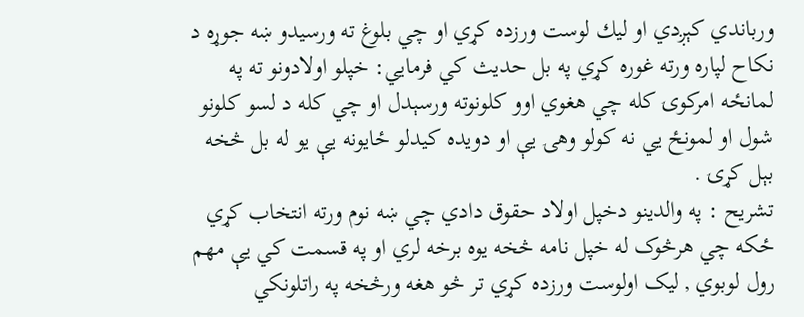ورباندي كېږدي او ليك لوست ورزده كړي او چي بلوغ ته ورسيدو ښه جوړه د نکاح لپاره ورته غوره کړي په بل حديث كي فرمایي: خپلو اولادونو ته په لمانځه امركوۍ كله چي هغوي اوو كلونوته ورسېدل او چي کله د لسو كلونو شول او لمونځ یي نه كولو وهۍ یې او دويده كيدلو ځايونه یې يو له بل څخه بېل كړۍ .
تشریح : په والدینو دخپل اولاد حقوق دادي چي ښه نوم ورته انتخاب کړي ځکه چي هرڅوک له خپل نامه څخه یوه برخه لري او په قسمت کي یې مهم رول لوبوي , لیک اولوست ورزده کړي تر څو هغه ورڅخه په راتلونکي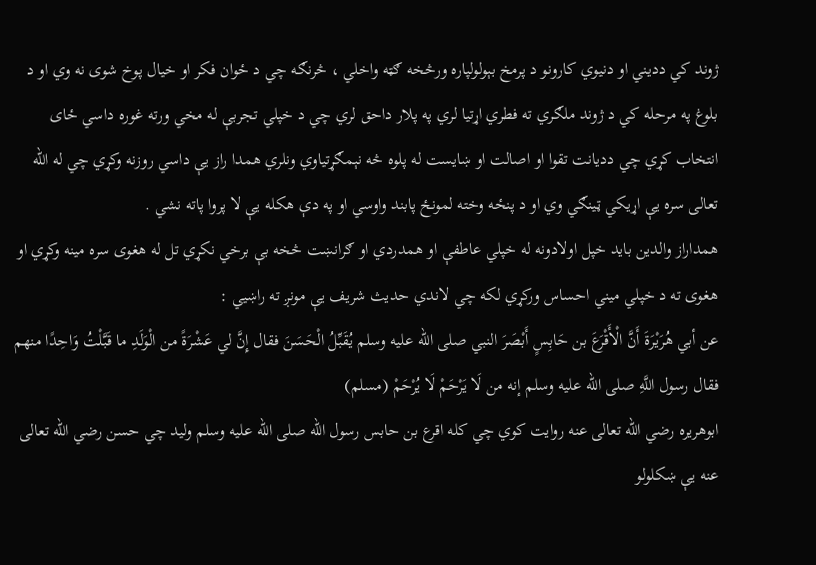ژوند کي ددیني او دنیوي کارونو د پرمخ بېولولپاره ورڅخه ګټه واخلي ، څرنګه چي د ځوان فکر او خیال پوخ شوی نه وي او د بلوغ په مرحله کي د ژوند ملګري ته فطري اړتیا لري په پلار داحق لري چي د خپلي تجربې له مخي ورته غوره داسي ځای انتخاب کړي چي ددیانت تقوا او اصالت او ښایست له پلوه څه نېمګړتیاوي ونلري همدا راز یې داسي روزنه وکړي چي له الله تعالی سره یې اړیکي ټینګي وي او د پنځه وخته لمونځ پابند واوسي او په دې هکله یې لا پروا پاته نشي .
همداراز والدین باید خپل اولادونه له خپلي عاطفې او همدردي او ګرانښت څخه بې برخي نکړي تل له هغوی سره مینه وکړي او هغوی ته د خپلي میني احساس ورکړي لکه چي لاندي حدیث شریف یې مونږ ته راښیي :
عن أبي هُرَيْرَةَ أَنَّ الْأَقْرَعَ بن حَابِسٍ أَبْصَرَ النبي صلى الله عليه وسلم يُقَبِّلُ الْحَسَنَ فقال إِنَّ لي عَشْرَةً من الْوَلَدِ ما قَبَّلْتُ وَاحِدًا منهم فقال رسول اللَّهِ صلى الله عليه وسلم إنه من لَا يَرْحَمْ لَا يُرْحَمْ (مسلم)
ابوهريره رضي الله تعالى عنه روايت كوي چي كله اقرع بن حابس رسول الله صلى الله عليه وسلم وليد چي حسن رضي الله تعالى عنه یې ښکلولو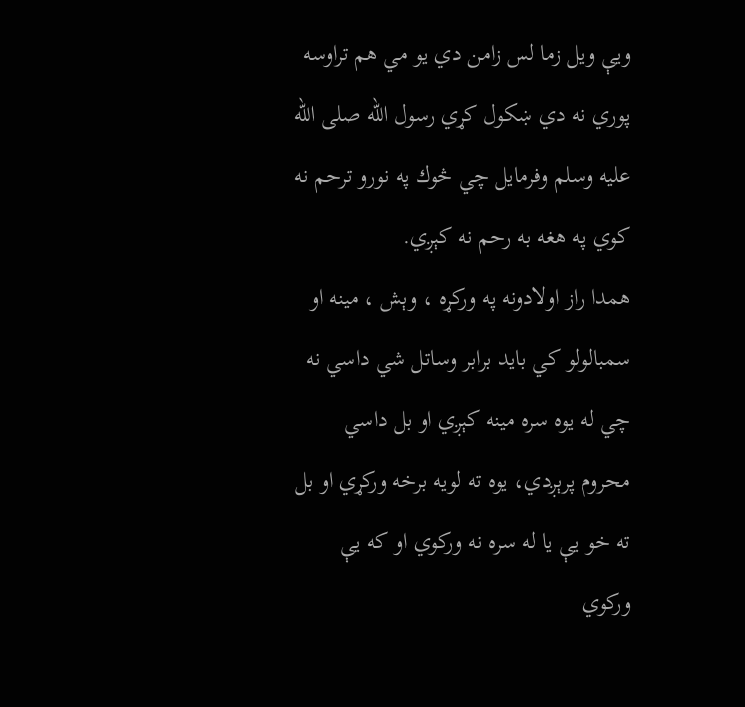ویې ويل زما لس زامن دي يو مي هم تراوسه پوري نه دي ښکول كړي رسول الله صلى الله عليه وسلم وفرمايل چي څوك په نورو ترحم نه كوي په هغه به رحم نه كېږي.
همدا راز اولادونه په ورکړه ، وېش ، مینه او سمبالولو کي باید برابر وساتل شي داسي نه چي له یوه سره مینه کېږي او بل داسي محروم پرېږدي، یوه ته لویه برخه ورکړي او بل ته خو یې یا له سره نه ورکوي او که یې ورکوي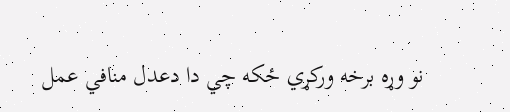نو وړه برخه ورکړي ځکه چي دا دعدل منافي عمل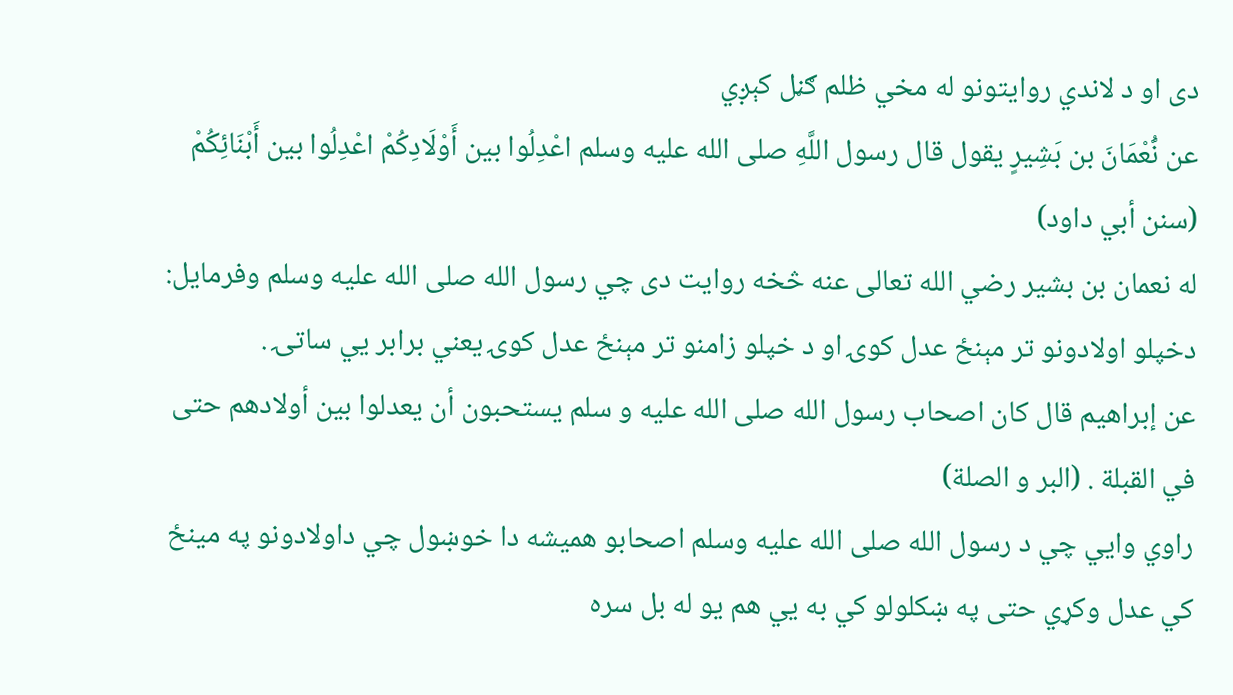دی او د لاندي روايتونو له مخي ظلم ګڼل کېږي
عن نُّعْمَانَ بن بَشِيرٍ يقول قال رسول اللَّهِ صلى الله عليه وسلم اعْدِلُوا بين أَوْلَادِكُمْ اعْدِلُوا بين أَبْنَائِكُمْ (سنن أبي داود)
له نعمان بن بشیر رضي الله تعالی عنه څخه روایت دی چي رسول الله صلی الله علیه وسلم وفرمایل: دخپلو اولادونو تر مېنځ عدل کوۍ او د خپلو زامنو تر مېنځ عدل کوۍ یعني برابر يي ساتۍ .
عن إبراهيم قال كان اصحاب رسول الله صلى الله عليه و سلم يستحبون أن يعدلوا بين أولادهم حتى في القبلة . (البر و الصلة)
راوي وايي چي د رسول الله صلى الله عليه وسلم اصحابو هميشه دا خوښول چي داولادونو په مينځ كي عدل وكړي حتى په ښکلولو كي به یي هم يو له بل سره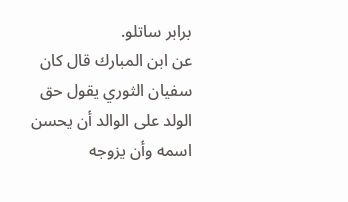برابر ساتلو.
عن ابن المبارك قال كان سفيان الثوري يقول حق الولد على الوالد أن يحسن اسمه وأن يزوجه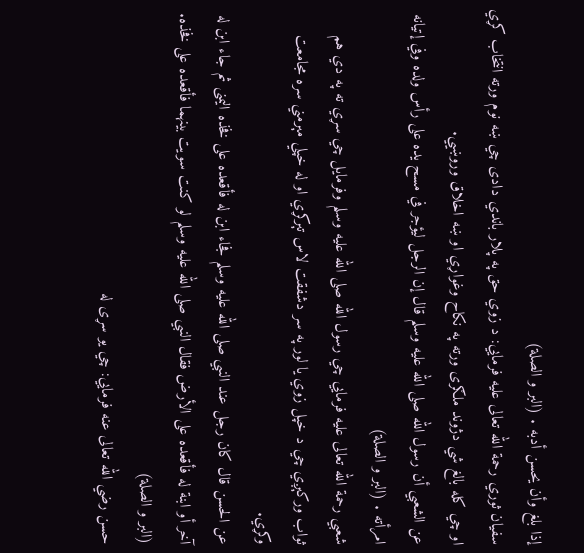إذا بلغ وأن يحسن أدبه . (البر و الصلة)
سفيان ثوري رحمة الله تعالى عليه فرمایي: د زوي حق په پلار باندي دادی چي ښه نوم ورته انتخاب كړي او چي كله بالغ شي دژوند ملګری ورته په نکاح وغواړي او ښه اخلاق وروښيي.
عن الشعبي أن رسول الله صلى الله عليه وسلم قال إن الرجل ليؤجر في مسح يده على رأس ولده وفي إتيانه امرأته . (البر و الصلة)
شعبي رحمة الله تعالى عليه فرمایي چي رسول الله صلى الله عليه وسلم وفرمايل چي سړي ته په دي هم ثواب وركېږي چي د خپل زوي یا لور په سر دشفقت لاس تېركړي او له خپلي مېرمني سره مجامعت وکړي.
عن الحسن قال كان رجل عند النبي صلى الله عليه وسلم فجاء ابن له فأقعده على فخذه اليمنى ثم جاء ابن له آخر أو ابنة له فأقعده على الأرض فقال النبي صلى الله عليه وسلم لو كنت سويت بينهما فأقعده على فخذه. (البر و الصلة)
حسن رضي الله تعالى عنه فرمایي: چي يو سړی له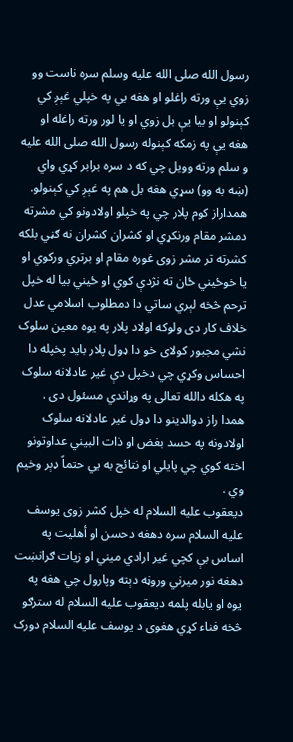رسول الله صلى الله عليه وسلم سره ناست وو زوي یې ورته راغلو او هغه یي په خپلي غېږ کي كېنولو او بيا یې بل زوي او يا لور ورته راغله او هغه یې په زمكه كېنوله رسول الله صلى الله عليه و سلم ورته وويل چي كه د سره برابر كړي واي (ښه به وو) سړي هغه بل هم په غېږ کي كېنولو.
همداراز کوم پلار چي په خپلو اولادونو کي مشرته دمشر مقام ورنکړي او کشران کشران نه ګڼي بلکه کشرته تر مشر زوی غوره مقام او برتري ورکوي او یا خوځیني ځان ته نژدې کوي او ځیني بیا له خپل ترحم څخه لېري ساتي دا دمطلوب اسلامي عدل خلاف کار دی ولوکه اولاد پلار په یوه معین سلوک نشي مجبور کولای خو دا ډول پلار باید پخپله دا احساس وکړي چي دخپل دې غیر عادلانه سلوک په هکله دالله تعالی په وړاندي مسئول دی .
همدا راز دوالدینو دا ډول غیر عادلانه سلوک اولادونه په حسد بغض او ذات البیني عداوتونو اخته کوي چي پایلي او نتائج به يي حتماً ډېر وخیم وي .
دیعقوب علیه السلام له خپل کشر زوی یوسف علیه السلام سره دهغه دحسن او أهلیت په اساس بې کچي غیر ارادي میني او زیات ګرانښت دهغه نور میرني وروڼه دېته وپارول چي هغه په یوه او یابله پلمه دیعقوب علیه السلام له سترګو څخه فناء کړي هغوی د یوسف علیه السلام دورک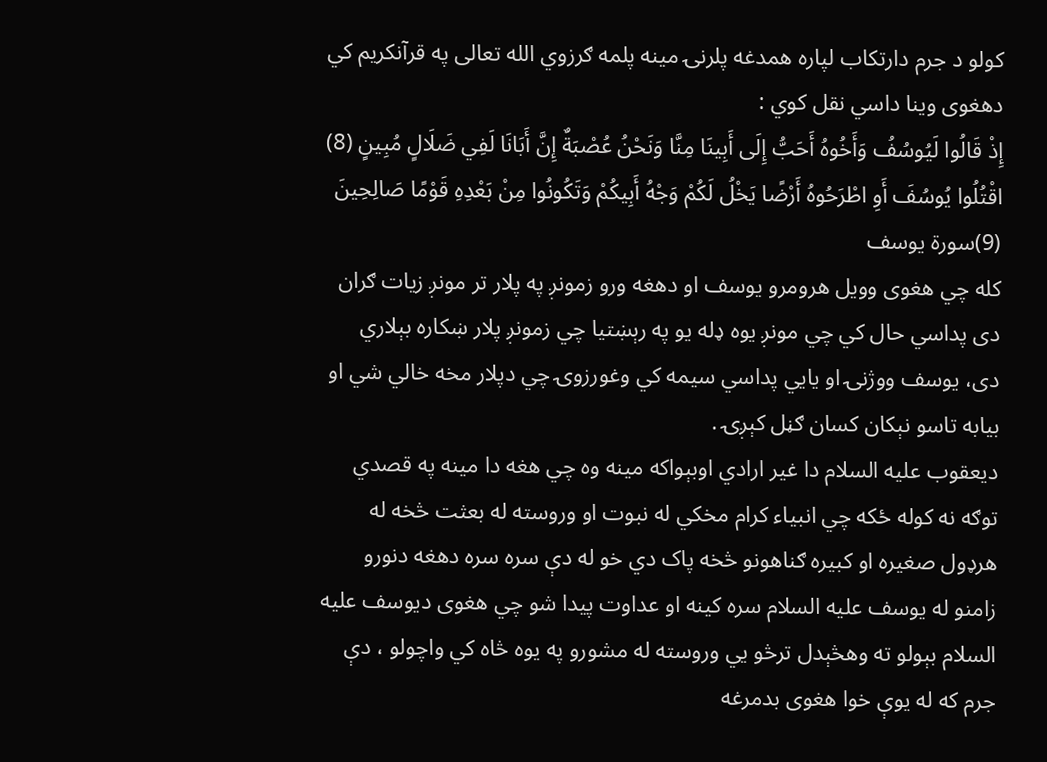کولو د جرم دارتکاب لپاره همدغه پلرنۍ مینه پلمه ګرزوي الله تعالی په قرآنکریم کي دهغوی وینا داسي نقل کوي :
إِذْ قَالُوا لَيُوسُفُ وَأَخُوهُ أَحَبُّ إِلَى أَبِينَا مِنَّا وَنَحْنُ عُصْبَةٌ إِنَّ أَبَانَا لَفِي ضَلَالٍ مُبِينٍ (8) اقْتُلُوا يُوسُفَ أَوِ اطْرَحُوهُ أَرْضًا يَخْلُ لَكُمْ وَجْهُ أَبِيكُمْ وَتَكُونُوا مِنْ بَعْدِهِ قَوْمًا صَالِحِينَ (9)سورة يوسف
کله چي هغوی وویل هرومرو یوسف او دهغه ورو زمونږ په پلار تر مونږ زیات ګران دی پداسي حال کي چي مونږ یوه ډله یو په رېښتیا چي زمونږ پلار ښکاره بېلاري دی، یوسف ووژنۍ او یايي پداسي سیمه کي وغورزوۍ چي دپلار مخه خالي شي او بیابه تاسو نېکان کسان ګڼل کېږۍ .
دیعقوب علیه السلام دا غیر ارادي اوبېواکه مینه وه چي هغه دا مینه په قصدي توګه نه کوله ځکه چي انبیاء کرام مخکي له نبوت او وروسته له بعثت څخه له هرډول صغیره او کبیره ګناهونو څخه پاک دي خو له دې سره سره دهغه دنورو زامنو له یوسف علیه السلام سره کینه او عداوت پیدا شو چي هغوی دیوسف علیه السلام بېولو ته وهڅېدل ترڅو يي وروسته له مشورو په یوه څاه کي واچولو ، دې جرم که له یوې خوا هغوی بدمرغه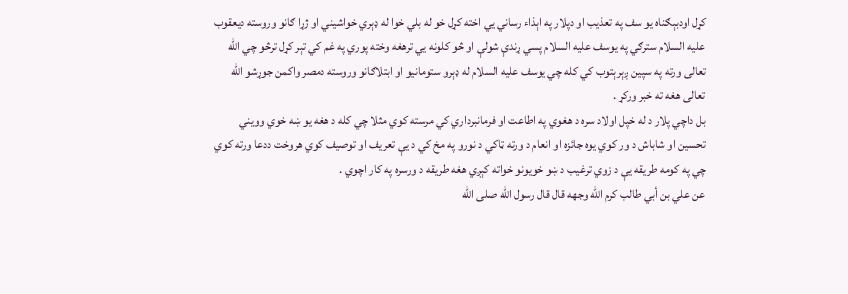کړل اودبېګناه یو سف په تعذیب او دپلار په اېذاء رساني يي اخته کړل خو له بلي خوا له ډېري خواشیني او ژړا ګانو وروسته دیعقوب علیه السلام سترګي په یوسف علیه السلام پسي ړندې شولې او څو کلونه يي ترهغه وخته پوري په غم کي تېر کړل ترڅو چي الله تعالی ورته په سپین ږېرېتوب کي کله چي یوسف علیه السلام له ډېرو ستومانیو او ابتلاګانو وروسته دمصر واکمن جوړشو الله تعالی هغه ته خبر ورکړ .
بل داچي پلار د له خپل اولاد سره د هغوي په اطاعت او فرمانبرداري كي مرسته كوي مثلا چي كله د هغه يو ښه خوي وويني تحسين او شاباش د ور كوي يوه جائزه او انعام د ورته ټاكي د نورو په مخ كي د یې تعريف او توصيف كوي هروخت ددعا ورته كوي چي په كومه طريقه یې د زوي ترغيب د ښو خويونو خواته کېږي هغه طريقه د ورسره په كار اچوي .
عن علي بن أبي طالب كرم الله وجهه قال قال رسول الله صلى الله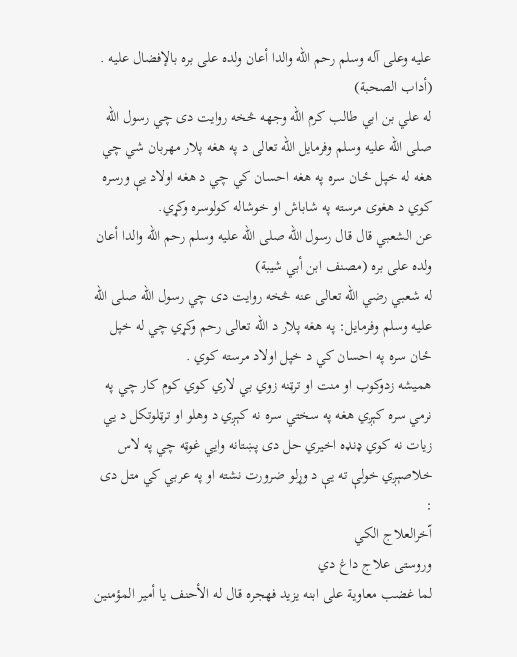عليه وعلى آله وسلم رحم الله والدا أعان ولده على بره بالإفضال عليه . (أداب الصحبة)
له علي بن ابي طالب كرم الله وجهه څخه روايت دی چي رسول الله صلى الله عليه وسلم وفرمايل الله تعالى د په هغه پلار مهربان شي چي هغه له خپل ځـان سره په هغه احسان كي چي د هغه اولاد یې ورسره کوي د هغوی مرسته په شاباش او خوشاله کولوسره وكړي.
عن الشعبي قال قال رسول الله صلى الله عليه وسلم رحم الله والدا أعان ولده على بره (مصنف ابن أبي شيبة)
له شعبي رضي الله تعالی عنه څخه روایت دی چي رسول الله صلی الله علیه وسلم وفرمایل: په هغه پلار د الله تعالی رحم وکړي چي له خپل ځان سره په احسان کي د خپل اولاد مرسته کوي .
هميشه زدوكوب او منت او ترټنه زوي بي لاري كوي كوم كار چي په نرمي سره كېږي هغه په سختي سره نه كېږي د وهلو او ترټلوتكل د یي زيات نه كوي ډنډه اخيري حل دی پښتانه وايي غوټه چي په لاس خلاصېږي خولې ته یې د وړلو ضرورت نشته او په عربي کي متل دی :
اّخرالعلاج الكي
وروستی علاج داغ دي
لما غضب معاوية على ابنه يزيد فهجره قال له الأحنف يا أمير المؤمنين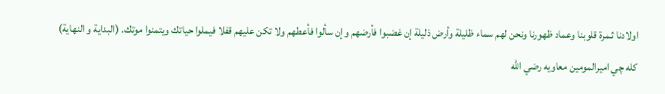اولادنا ثـمرة قلوبنا وعماد ظهورنا ونحن لهم سماء ظليلة وأرض ذليلة إن غضبوا فأرضهم وإن سألوا فأعطهم ولا تكن عليهم قفلا فيملوا حياتك ويتمنوا موتك. (البداية و النهاية)
كله چي اميرالمومين معاويه رضي الله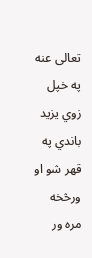تعالى عنه په خپل زوي يزيد باندي په قهر شو او ورڅخه مره ور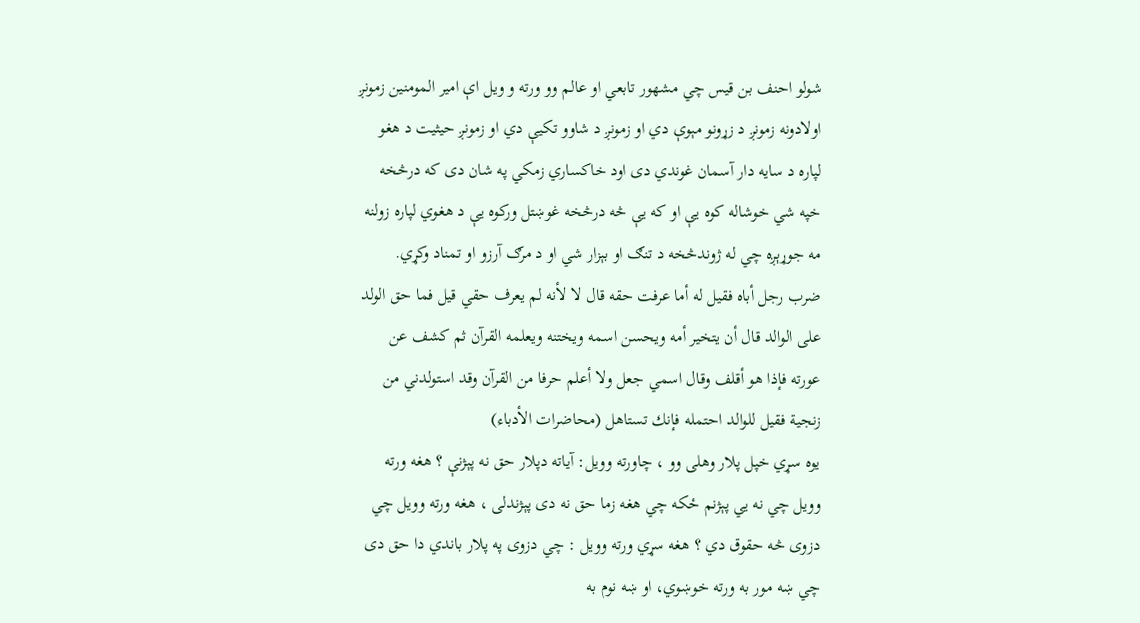شولو احنف بن قيس چي مشهور تابعي او عالم وو ورته و ويل اې امير المومنين زمونږ اولادونه زمونږ د زړونو مېوې دي او زمونږ د شاوو تكيې دي او زمونږ حيثيت د هغو لپاره د سايه دار آسمان غوندي دی اود خاكساري زمكي په شان دی كه درڅخه خپه شي خوشاله كوه یې او كه یې څه درڅخه غوښتل وركوه یې د هغوي لپاره زولنه مه جوړېږه چي له ژوندڅخه د تنګ او بېزار شي او د مرګ آرزو او تمناد وکړي.
ضرب رجل أباه فقيل له أما عرفت حقه قال لا لأنه لم يعرف حقي قيل فما حق الولد على الوالد قال أن يتخير أمه ويحسن اسمه ويختنه ويعلمه القرآن ثم كشف عن عورته فإذا هو أقلف وقال اسمي جعل ولا أعلم حرفا من القرآن وقد استولدني من زنجية فقيل للوالد احتمله فإنك تستاهل (محاضرات الأدباء)
یوه سړي خپل پلار وهلی وو ، چاورته وویل: آیاته دپلار حق نه پېژنې ؟ هغه ورته وویل چي نه يي پېژنم ځکه چي هغه زما حق نه دی پېژندلی ، هغه ورته وویل چي دزوی څه حقوق دي ؟ هغه سړي ورته وویل : چي دزوی په پلار باندي دا حق دی چي ښه مور به ورته خوښوي، او ښه نوم به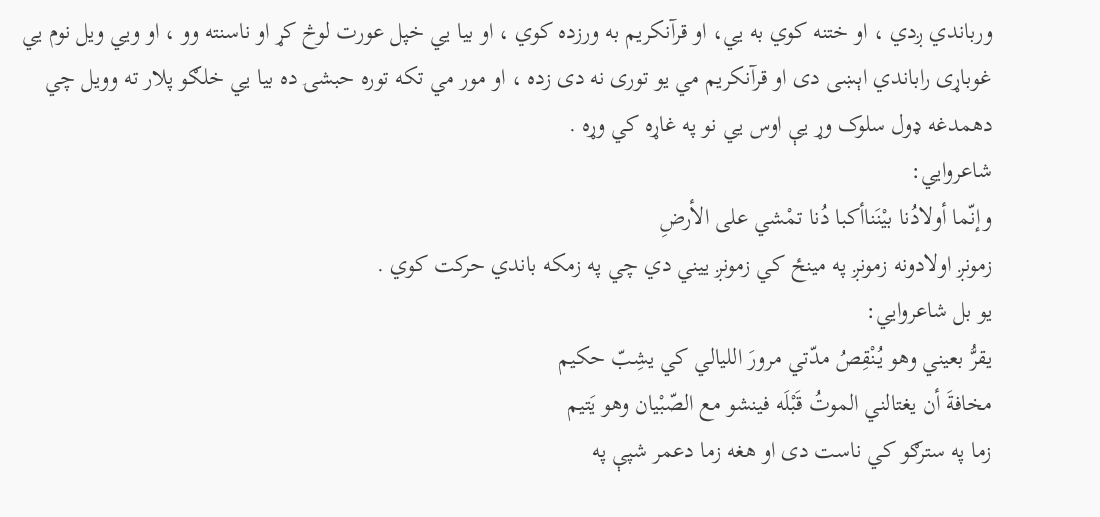ورباندي ږدي ، او ختنه کوي به يي، او قرآنکریم به ورزده کوي ، او بیا يي خپل عورت لوڅ کړ او ناسنته وو ، او ويي ویل نوم يي غوباړی راباندي اېښی دی او قرآنکریم مي یو توری نه دی زده ، او مور مي تکه توره حبشۍ ده بیا يي خلګو پلار ته وویل چي دهمدغه ډول سلوک وړ یې اوس يي نو په غاړه کي وړه .
شاعروایي:
وإنّما أولادُنا بيْنَناأكبا دُنا تمْشي على الأرضِ
زمونږ اولادونه زمونږ په مينځ كي زمونږ یيني دي چي په زمكه باندي حركت كوي .
یو بل شاعروایي:
يقرُّ بعيني وهو يُنْقِصُ مدّتي مرورَ الليالي كي يشِبّ حكيم
مخافةَ أن يغتالني الموتُ قَبْلَه فينشو مع الصّبْيان وهو يَتيم
زما په سترګو كي ناست دی او هغه زما دعمر شپې په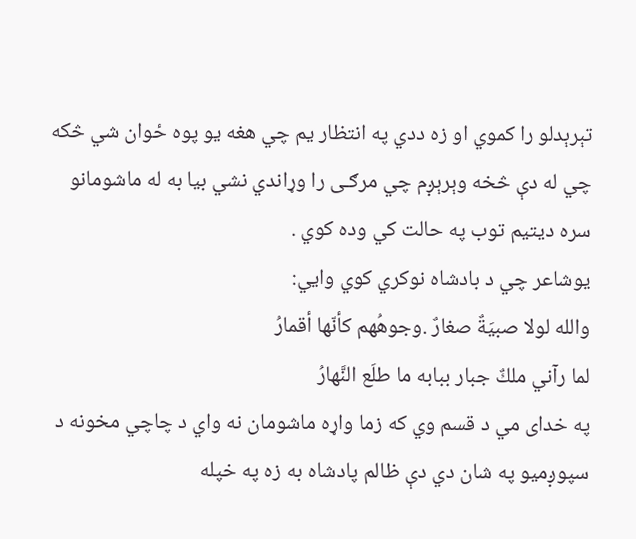تېرېدلو را كموي او زه ددي په انتظار يم چي هغه يو پوه ځوان شي څکه چي له دې څخه وېرېږم چي مرګـی را وړاندي نشي بيا به له ماشومانو سره ديتيم توب په حالت کي وده کوي .
يوشاعر چي د بادشاه نوكري كوي وایي:
والله لولا صبيَةٌ صغارٌ .وجوهُهم كأنّها أقمارُ
لما رآني ملكٌ جبار ببابه ما طلَع النَّهارُ
په خدای مي د قسم وي كه زما واړه ماشومان نه واي د چاچي مخونه د سپوږميو په شان دي دې ظالم پادشاه به زه په خپله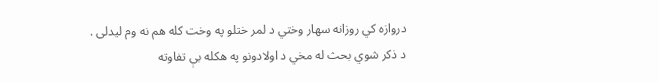دروازه كي روزانه سهار وختي د لمر ختلو په وخت کله هم نه وم ليدلی .
د ذکر شوي بحث له مخي د اولادونو په هکله بې تفاوته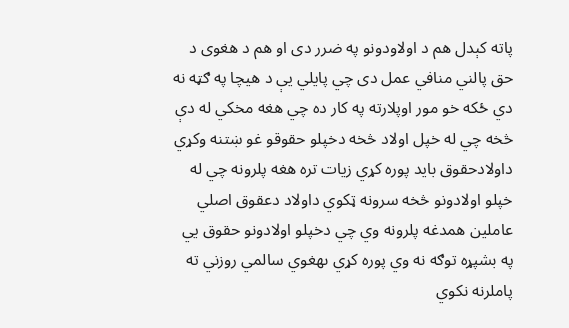پاته کېدل هم د اولاودونو په ضرر دی او هم د هغوی د حق پالني منافي عمل دی چي پایلي یې د هیچا په ګټه نه دي ځکه خو مور اوپلارته په کار ده چي هغه مخکي له دې څخه چي له خپل اولاد څخه دخپلو حقوقو غو ښتنه وکړي داولادحقوق باید پوره کړي زیات تره هغه پلرونه چي له خپلو اولادونو څخه سرونه ټکوي داولاد دعقوق اصلي عاملین همدغه پلرونه وي چي دخپلو اولادونو حقوق يي په بشپړه توګه نه وي پوره کړي ىهغوي سالمي روزني ته پاملرنه نکوي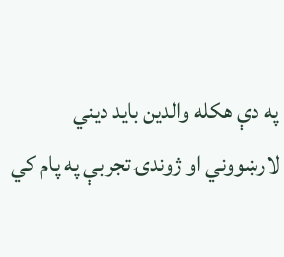په دې هکله والدین باید دیني لارښووني او ژوندۍ تجربې په پام کي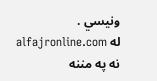ونیسي .
له alfajronline.com نه په مننه